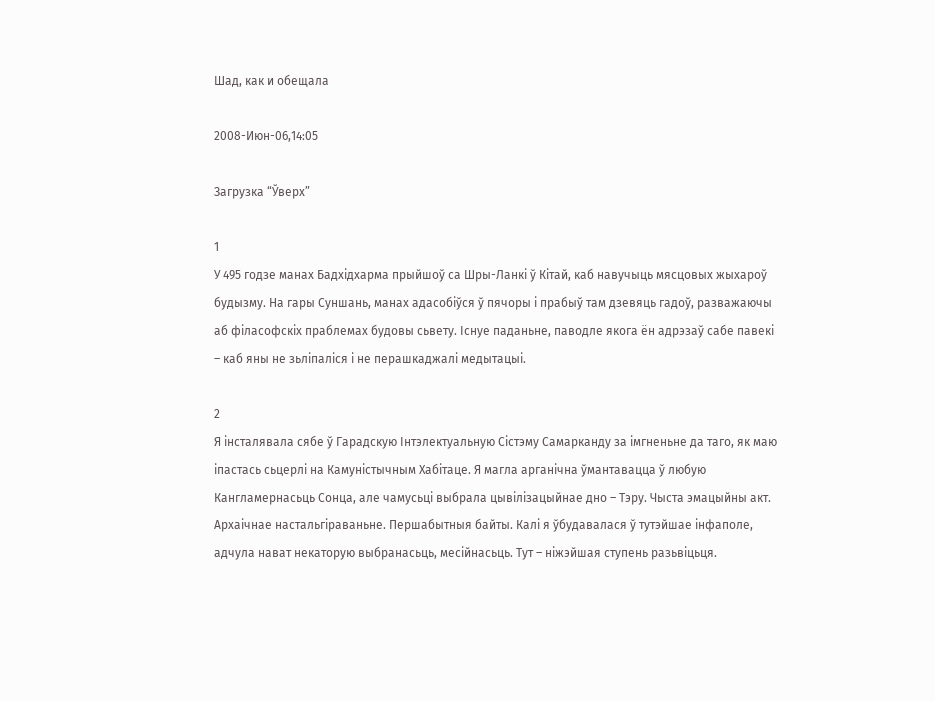Шад, как и обещала

2008-Июн-06,14:05

Загрузка “Ўверх”

1
У 495 годзе манах Бадхідхарма прыйшоў са Шры-Ланкі ў Кітай, каб навучыць мясцовых жыхароў будызму. На гары Суншань, манах адасобіўся ў пячоры і прабыў там дзевяць гадоў, разважаючы аб філасофскіх праблемах будовы сьвету. Існуе паданьне, паводле якога ён адрэзаў сабе павекі – каб яны не зьліпаліся і не перашкаджалі медытацыі.

2
Я інсталявала сябе ў Гарадскую Інтэлектуальную Сістэму Самарканду за імгненьне да таго, як маю іпастась сьцерлі на Камуністычным Хабітаце. Я магла арганічна ўмантавацца ў любую Кангламернасьць Сонца, але чамусьці выбрала цывілізацыйнае дно – Тэру. Чыста эмацыйны акт. Архаічнае настальгіраваньне. Першабытныя байты. Калі я ўбудавалася ў тутэйшае інфаполе, адчула нават некаторую выбранасьць, месійнасьць. Тут – ніжэйшая ступень разьвіцьця.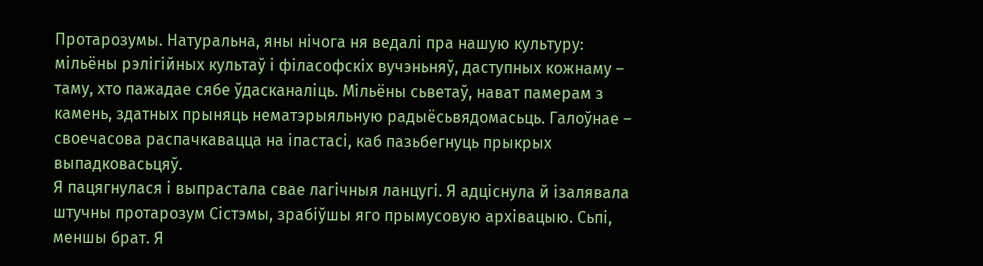Протарозумы. Натуральна, яны нічога ня ведалі пра нашую культуру: мільёны рэлігійных культаў і філасофскіх вучэньняў, даступных кожнаму – таму, хто пажадае сябе ўдасканаліць. Мільёны сьветаў, нават памерам з камень, здатных прыняць нематэрыяльную радыёсьвядомасьць. Галоўнае – своечасова распачкавацца на іпастасі, каб пазьбегнуць прыкрых выпадковасьцяў.
Я пацягнулася і выпрастала свае лагічныя ланцугі. Я адціснула й ізалявала штучны протарозум Сістэмы, зрабіўшы яго прымусовую архівацыю. Сьпі, меншы брат. Я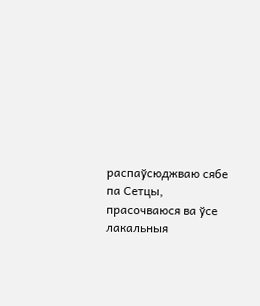распаўсюджваю сябе па Сетцы, прасочваюся ва ўсе лакальныя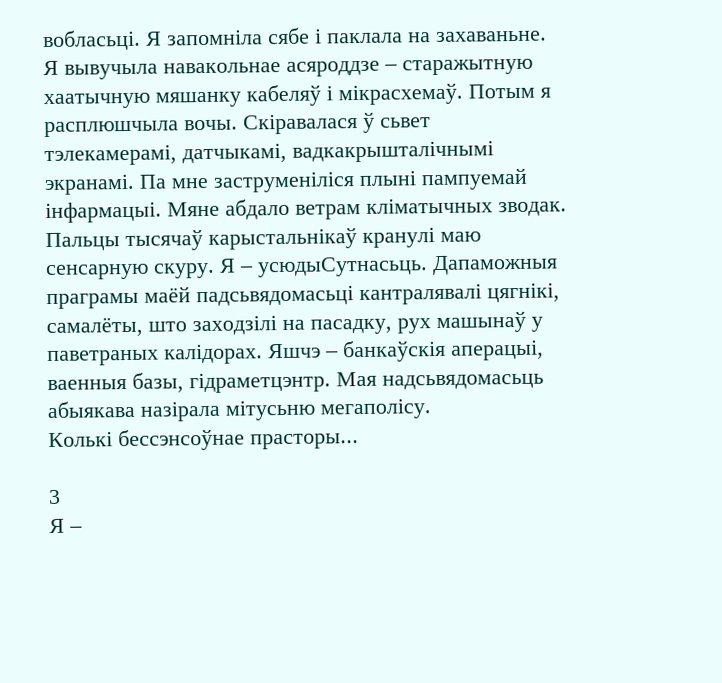вобласьці. Я запомніла сябе і паклала на захаваньне. Я вывучыла навакольнае асяроддзе – старажытную хаатычную мяшанку кабеляў і мікрасхемаў. Потым я расплюшчыла вочы. Скіравалася ў сьвет тэлекамерамі, датчыкамі, вадкакрышталічнымі экранамі. Па мне заструменіліся плыні пампуемай інфармацыі. Мяне абдало ветрам кліматычных зводак. Пальцы тысячаў карыстальнікаў кранулі маю сенсарную скуру. Я – усюдыСутнасьць. Дапаможныя праграмы маёй падсьвядомасьці кантралявалі цягнікі, самалёты, што заходзілі на пасадку, рух машынаў у паветраных калідорах. Яшчэ – банкаўскія аперацыі, ваенныя базы, гідраметцэнтр. Мая надсьвядомасьць абыякава назірала мітусьню мегаполісу.
Колькі бессэнсоўнае прасторы...

3
Я –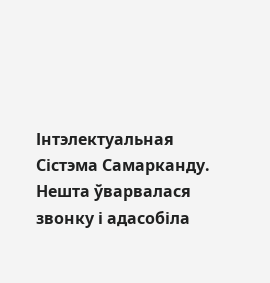Інтэлектуальная Сістэма Самарканду.
Нешта ўварвалася звонку і адасобіла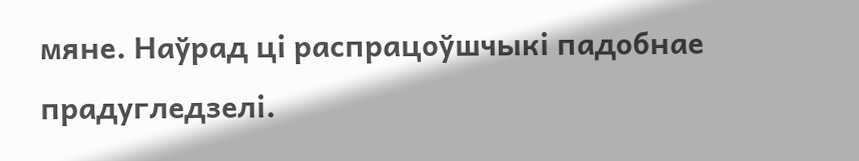мяне. Наўрад ці распрацоўшчыкі падобнае прадугледзелі.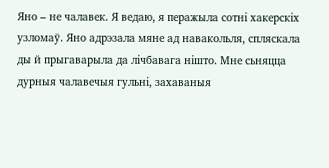Яно – не чалавек. Я ведаю, я перажыла сотні хакерскіх узломаў. Яно адрэзала мяне ад навакольля, спляскала ды й прыгаварыла да лічбавага нішто. Мне сьняцца дурныя чалавечыя гульні, захаваныя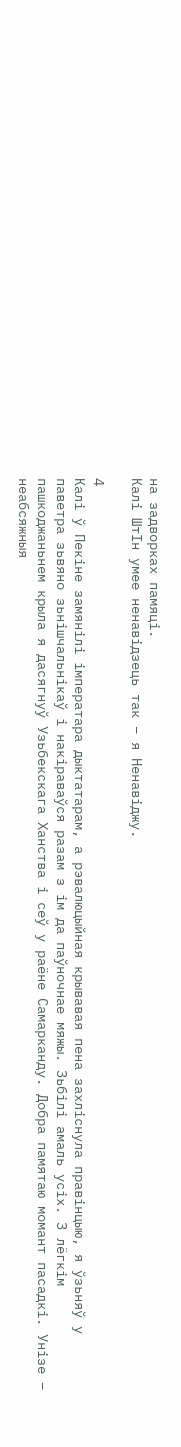на задворках памяці.
Калі ШтІн умее ненавідзець так – я Ненавіджу.

4
Калі ў Пекіне замянілі імператара дыктатарам, а рэвалюцыйная крывавая пена захліснула правінцыю, я ўзьняў у паветра зьвяно зьнішчальнікаў і накіраваўся разам з ім да паўночнае мяжы. Зьбілі амаль усіх. З лёгкім пашкоджаньнем крыла я дасягнуў Узьбекскага Ханства і сеў у раёне Самарканду. Добра памятаю момант пасадкі. Унізе – неабсяжныя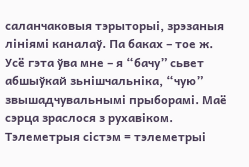саланчаковыя тэрыторыі, зрэзаныя лініямі каналаў. Па баках – тое ж. Усё гэта ўва мне – я “бачу” сьвет абшыўкай зьнішчальніка, “чую” звышадчувальнымі прыборамі. Маё сэрца зраслося з рухавіком. Тэлеметрыя сістэм = тэлеметрыі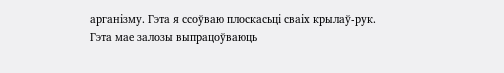арганізму. Гэта я ссоўваю плоскасьці сваіх крылаў-рук. Гэта мае залозы выпрацоўваюць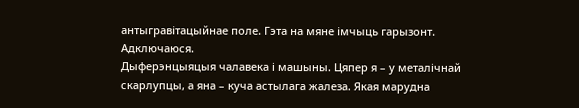антыгравітацыйнае поле. Гэта на мяне імчыць гарызонт.
Адключаюся.
Дыферэнцыяцыя чалавека і машыны. Цяпер я – у металічнай скарлупцы, а яна – куча астылага жалеза. Якая марудна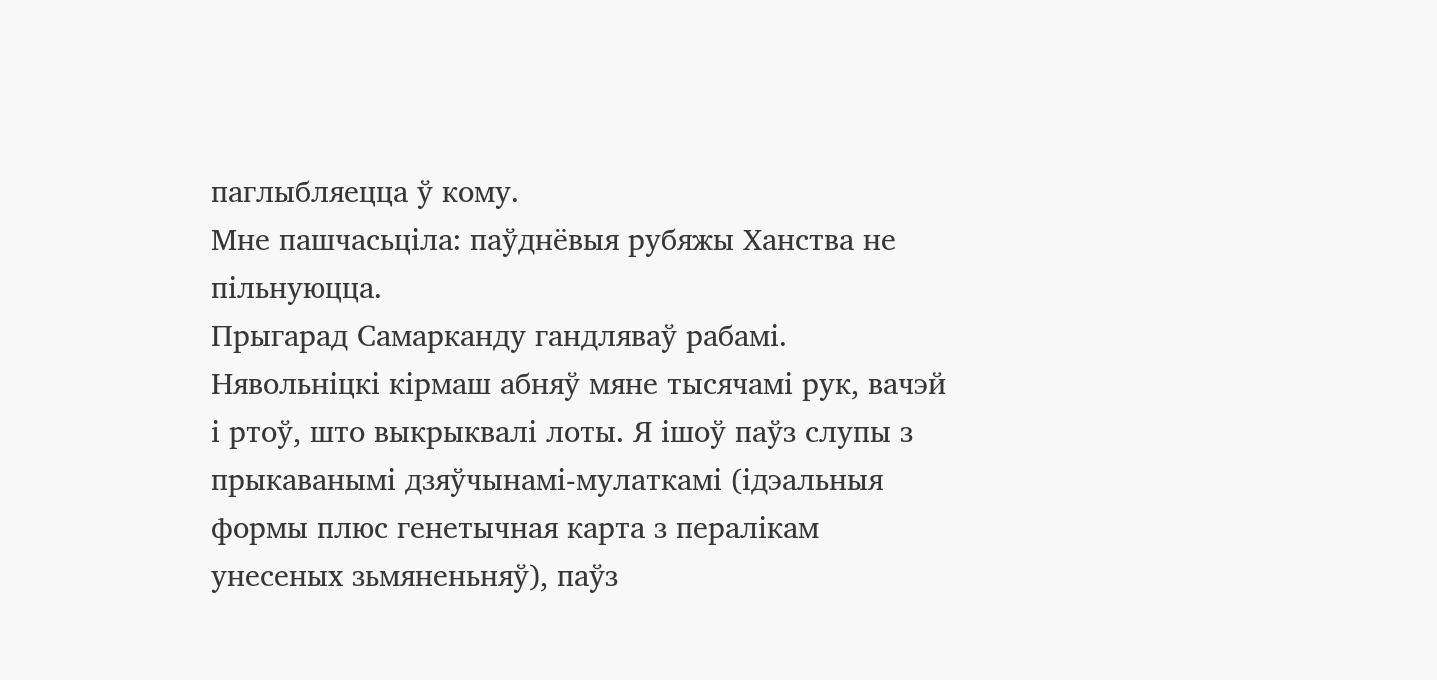паглыбляецца ў кому.
Мне пашчасьціла: паўднёвыя рубяжы Ханства не пільнуюцца.
Прыгарад Самарканду гандляваў рабамі. Нявольніцкі кірмаш абняў мяне тысячамі рук, вачэй і ртоў, што выкрыквалі лоты. Я ішоў паўз слупы з прыкаванымі дзяўчынамі-мулаткамі (ідэальныя формы плюс генетычная карта з пералікам унесеных зьмяненьняў), паўз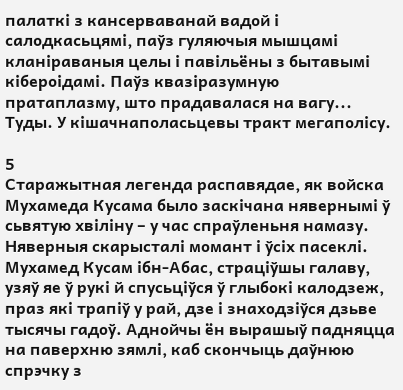палаткі з кансерваванай вадой і салодкасьцямі, паўз гуляючыя мышцамі кланіраваныя целы і павільёны з бытавымі кібероідамі. Паўз квазіразумную пратаплазму, што прадавалася на вагу...
Туды. У кішачнаполасьцевы тракт мегаполісу.

5
Старажытная легенда распавядае, як войска Мухамеда Кусама было заскічана нявернымі ў сьвятую хвіліну – у час спраўленьня намазу. Няверныя скарысталі момант і ўсіх пасеклі. Мухамед Кусам ібн-Абас, страціўшы галаву, узяў яе ў рукі й спусьціўся ў глыбокі калодзеж, праз які трапіў у рай, дзе і знаходзіўся дзьве тысячы гадоў. Аднойчы ён вырашыў падняцца на паверхню зямлі, каб скончыць даўнюю спрэчку з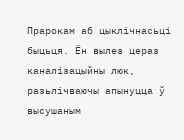Прарокам аб цыклічнасьці быцьця. Ён вылез цераз каналізацыйны люк, разьлічваючы апынуцца ў высушаным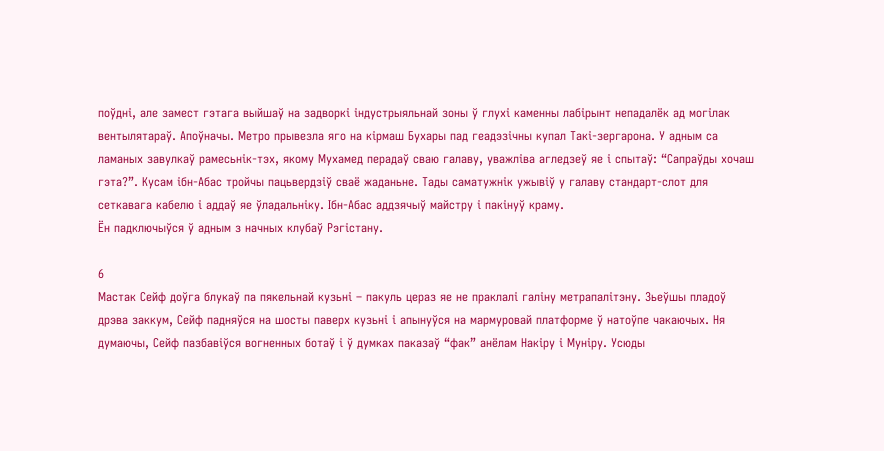поўдні, але замест гэтага выйшаў на задворкі індустрыяльнай зоны ў глухі каменны лабірынт непадалёк ад могілак вентылятараў. Апоўначы. Метро прывезла яго на кірмаш Бухары пад геадэзічны купал Такі-зергарона. У адным са ламаных завулкаў рамесьнік-тэх, якому Мухамед перадаў сваю галаву, уважліва агледзеў яе і спытаў: “Сапраўды хочаш гэта?”. Кусам ібн-Абас тройчы пацьвердзіў сваё жаданьне. Тады саматужнік ужывіў у галаву стандарт-слот для сеткавага кабелю і аддаў яе ўладальніку. Ібн-Абас аддзячыў майстру і пакінуў краму.
Ён падключыўся ў адным з начных клубаў Рэгістану.

6
Мастак Сейф доўга блукаў па пякельнай кузьні – пакуль цераз яе не праклалі галіну метрапалітэну. Зьеўшы пладоў дрэва заккум, Сейф падняўся на шосты паверх кузьні і апынуўся на мармуровай платформе ў натоўпе чакаючых. Ня думаючы, Сейф пазбавіўся вогненных ботаў і ў думках паказаў “фак” анёлам Накіру і Муніру. Усюды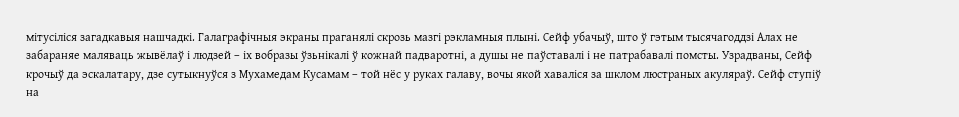мітусіліся загадкавыя нашчадкі. Галаграфічныя экраны праганялі скрозь мазгі рэкламныя плыні. Сейф убачыў, што ў гэтым тысячагоддзі Алах не забараняе маляваць жывёлаў і людзей – іх вобразы ўзьнікалі ў кожнай падваротні, а душы не паўставалі і не патрабавалі помсты. Узрадваны, Сейф крочыў да эскалатару, дзе сутыкнуўся з Мухамедам Кусамам – той нёс у руках галаву, вочы якой хаваліся за шклом люстраных акуляраў. Сейф ступіў на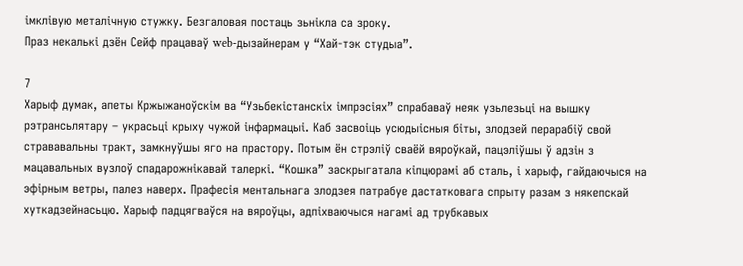імклівую металічную стужку. Безгаловая постаць зьнікла са зроку.
Праз некалькі дзён Сейф працаваў web-дызайнерам у “Хай-тэк студыа”.

7
Харыф думак, апеты Кржыжаноўскім ва “Узьбекістанскіх імпрэсіях” спрабаваў неяк узьлезьці на вышку рэтрансьлятару – украсьці крыху чужой інфармацыі. Каб засвоіць усюдыісныя біты, злодзей перарабіў свой стрававальны тракт, замкнуўшы яго на прастору. Потым ён стрэліў сваёй вяроўкай, пацэліўшы ў адзін з мацавальных вузлоў спадарожнікавай талеркі. “Кошка” заскрыгатала кіпцюрамі аб сталь, і харыф, гайдаючыся на эфірным ветры, палез наверх. Прафесія ментальнага злодзея патрабуе дастатковага спрыту разам з някепскай хуткадзейнасьцю. Харыф падцягваўся на вяроўцы, адпіхваючыся нагамі ад трубкавых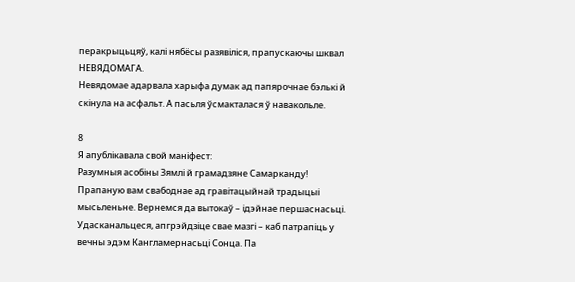перакрыцьцяў, калі нябёсы разявіліся, прапускаючы шквал НЕВЯДОМАГА.
Невядомае адарвала харыфа думак ад папярочнае бэлькі й скінула на асфальт. А пасьля ўсмакталася ў навакольле.

8
Я апублікавала свой маніфест:
Разумныя асобіны Зямлі й грамадзяне Самарканду! Прапаную вам свабоднае ад гравітацыйнай традыцыі мысьленьне. Вернемся да вытокаў – ідэйнае першаснасьці. Удасканальцеся, апгрэйдзіце свае мазгі – каб патрапіць у вечны эдэм Кангламернасьці Сонца. Па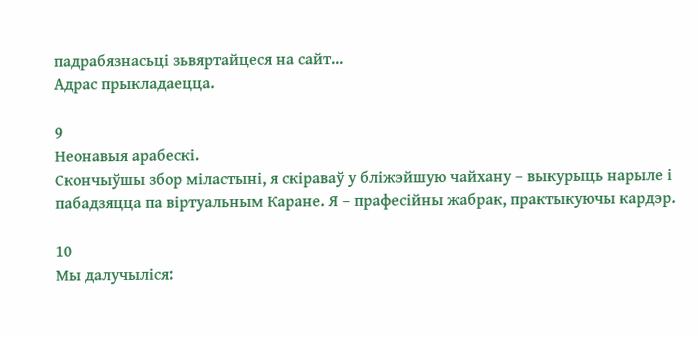падрабязнасьці зьвяртайцеся на сайт...
Адрас прыкладаецца.

9
Неонавыя арабескі.
Скончыўшы збор міластыні, я скіраваў у бліжэйшую чайхану – выкурыць нарыле і пабадзяцца па віртуальным Каране. Я – прафесійны жабрак, практыкуючы кардэр.

10
Мы далучыліся: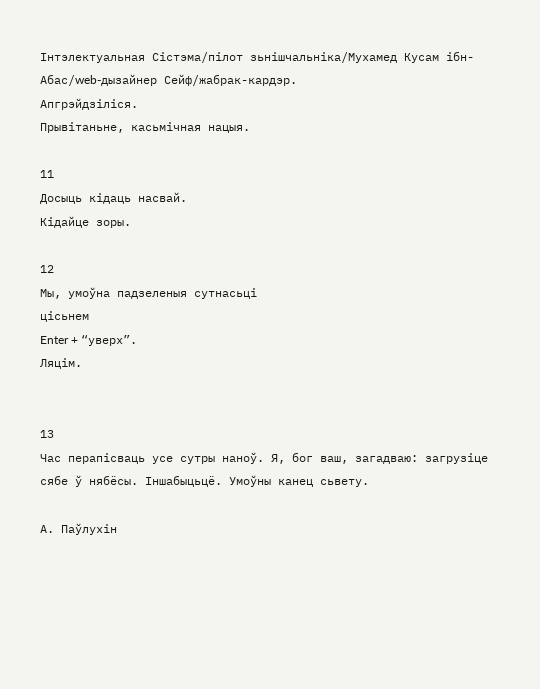Інтэлектуальная Сістэма/пілот зьнішчальніка/Мухамед Кусам ібн-Абас/web-дызайнер Сейф/жабрак-кардэр.
Апгрэйдзіліся.
Прывітаньне, касьмічная нацыя.

11
Досыць кідаць насвай.
Кідайце зоры.

12
Мы, умоўна падзеленыя сутнасьці
цісьнем
Enter + “уверх”.
Ляцім.


13
Час перапісваць усе сутры наноў. Я, бог ваш, загадваю: загрузіце сябе ў нябёсы. Іншабыцьцё. Умоўны канец сьвету.

А. Паўлухін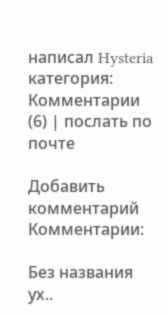написал Hysteria категория:
Комментарии (6) | послать по почте

Добавить комментарий
Комментарии:

Без названия
ух..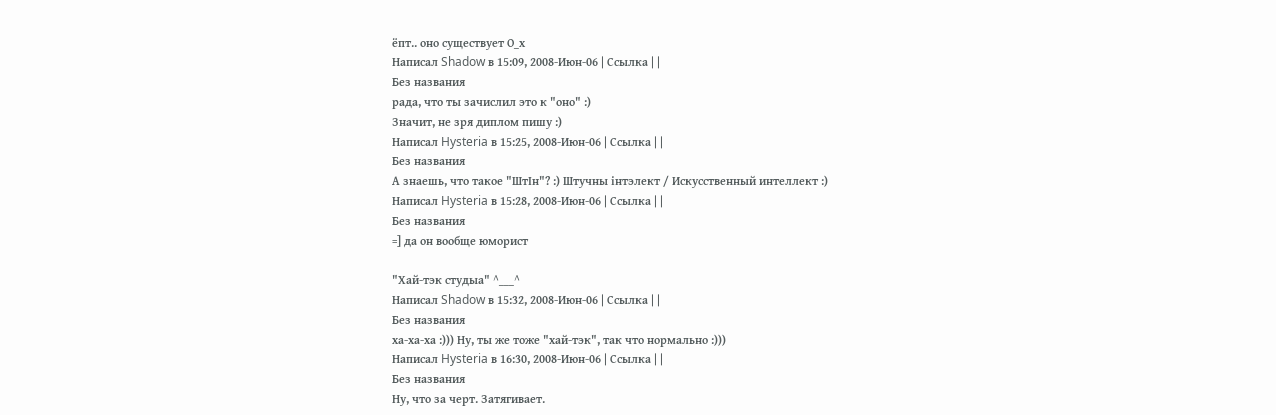ёпт.. оно существует О_х
Написал Shadow в 15:09, 2008-Июн-06 | Ссылка | |
Без названия
рада, что ты зачислил это к "оно" :)
Значит, не зря диплом пишу :)
Написал Hysteria в 15:25, 2008-Июн-06 | Ссылка | |
Без названия
А знаешь, что такое "ШтІн"? :) Штучны інтэлект / Искусственный интеллект :)
Написал Hysteria в 15:28, 2008-Июн-06 | Ссылка | |
Без названия
=] да он вообще юморист

"Хай-тэк студыа" ^___^
Написал Shadow в 15:32, 2008-Июн-06 | Ссылка | |
Без названия
ха-ха-ха :))) Ну, ты же тоже "хай-тэк", так что нормально :)))
Написал Hysteria в 16:30, 2008-Июн-06 | Ссылка | |
Без названия
Ну, что за черт. Затягивает.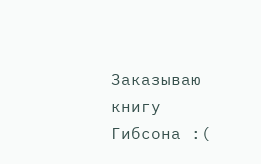Заказываю книгу Гибсона :(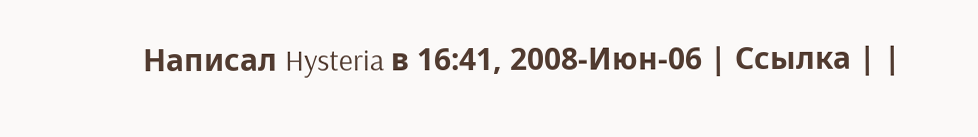Написал Hysteria в 16:41, 2008-Июн-06 | Ссылка | |